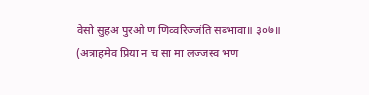वेसो सुहअ पुरओ ण णिव्वरिज्जंति सब्भावा॥ ३०७॥
(अत्राहमेव प्रिया न च सा मा लज्जस्व भण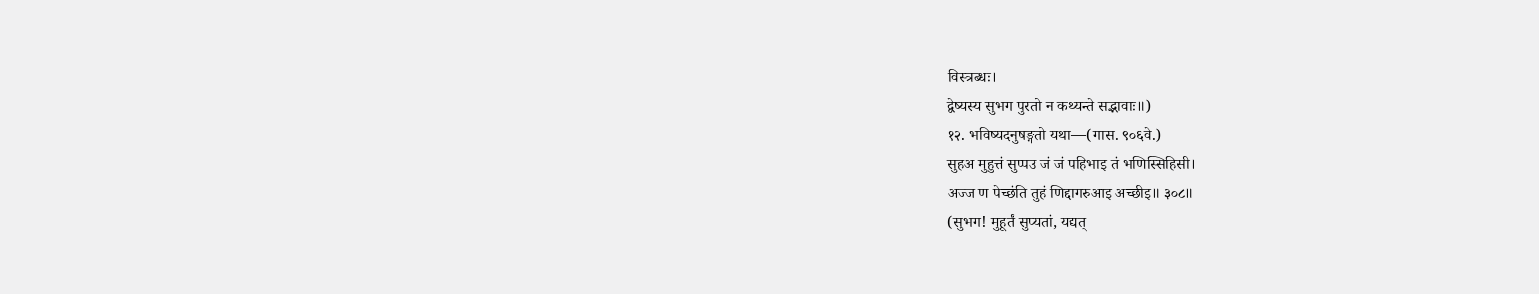विस्त्रब्धः।
द्वेष्यस्य सुभग पुरतो न कथ्यन्ते सद्भावाः॥)
१२. भविष्यदनुषङ्गतो यथा—(गास. ९०६वे.)
सुहअ मुहुत्तं सुप्पउ जं जं पहिभाइ तं भणिस्सिहिसी।
अज्ज ण पेच्छंति तुहं णिद्दागरुआइ अच्छीइ॥ ३०८॥
(सुभग! मुहूर्तं सुप्यतां, यद्यत्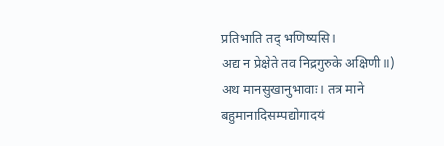प्रतिभाति तद् भणिष्यसि।
अद्य न प्रेक्षेते तव निद्रगुरुके अक्षिणी॥)
अथ मानसुखानुभावाः। तत्र माने बहुमानादिसम्पद्योगादयं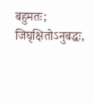बहुमतः; जिघृक्षितोऽनुबद्धः,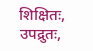शिक्षितः, उपद्रुतः,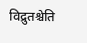विद्रुतश्चेति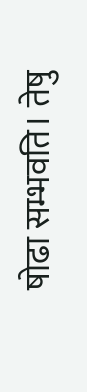षोढा सम्भवति। तेषु